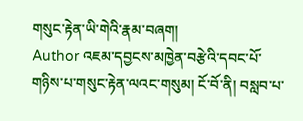གསུང་རྟེན་ཡི་གེའི་རྣམ་བཞག།
Author འཇམ་དབྱངས་མཁྱེན་བརྩེའི་དབང་པོ་
གཉིས་པ་གསུང་རྟེན་ལའང་གསུམ། ངོ་བོ་ནི། བསླབ་པ་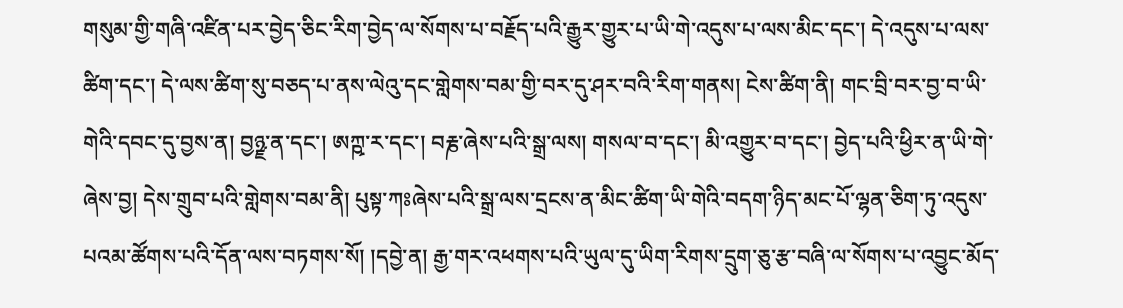གསུམ་གྱི་གཞི་འཛིན་པར་བྱེད་ཅིང་རིག་བྱེད་ལ་སོགས་པ་བརྗོད་པའི་རྒྱུར་གྱུར་པ་ཡི་གེ་འདུས་པ་ལས་མིང་དང་། དེ་འདུས་པ་ལས་ཚིག་དང་། དེ་ལས་ཚིག་སུ་བཅད་པ་ནས་ལེའུ་དང་གླེགས་བམ་གྱི་བར་དུ་ཤར་བའི་རིག་གནས། ངེས་ཚིག་ནི། གང་བྲི་བར་བྱ་བ་ཡི་གེའི་དབང་དུ་བྱས་ན། བྱཉྫ་ན་དང་། ཨཀྵ་ར་དང་། བརྞ་ཞེས་པའི་སྒྲ་ལས། གསལ་བ་དང་། མི་འགྱུར་བ་དང་། བྱེད་པའི་ཕྱིར་ན་ཡི་གེ་ཞེས་བྱ། དེས་གྲུབ་པའི་གླེགས་བམ་ནི། པུསྟ་ཀཿཞེས་པའི་སྒྲ་ལས་དྲངས་ན་མིང་ཚིག་ཡི་གེའི་བདག་ཉིད་མང་པོ་ལྷན་ཅིག་ཏུ་འདུས་པའམ་ཚོགས་པའི་དོན་ལས་བཏགས་སོ། །དབྱེ་ན། རྒྱ་གར་འཕགས་པའི་ཡུལ་དུ་ཡིག་རིགས་དྲུག་ཅུ་རྩ་བཞི་ལ་སོགས་པ་འབྱུང་མོད་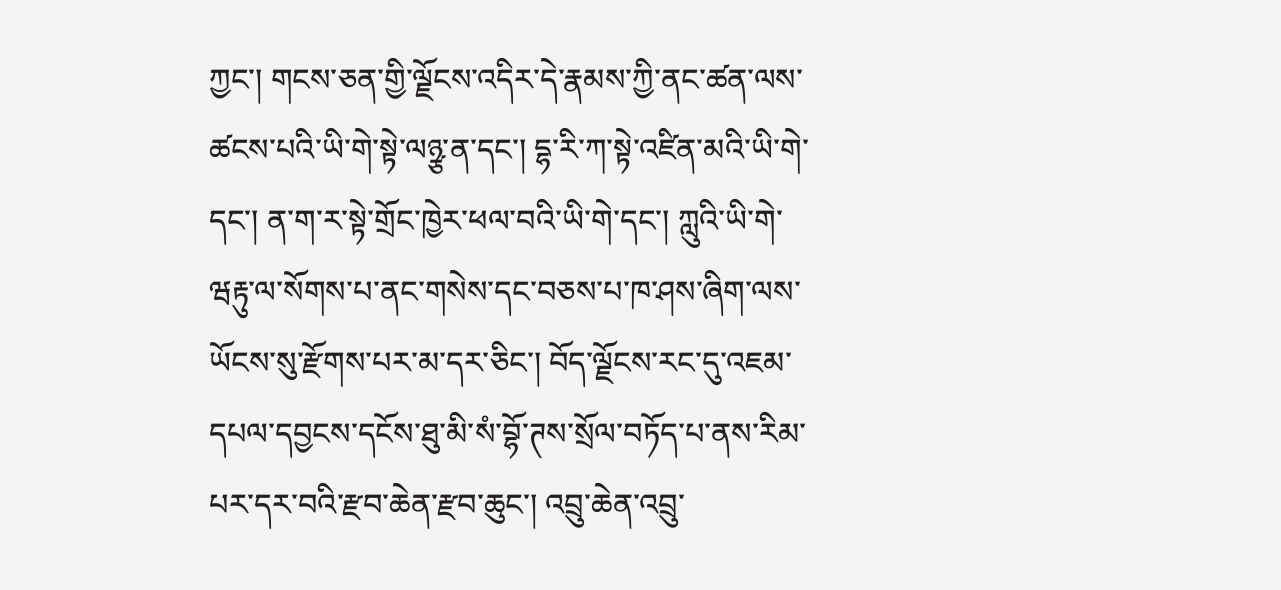ཀྱང་། གངས་ཅན་གྱི་ལྗོངས་འདིར་དེ་རྣམས་ཀྱི་ནང་ཚན་ལས་ཚངས་པའི་ཡི་གེ་སྟེ་ལཉྩ་ན་དང་། དྷ་རི་ཀ་སྟེ་འཛིན་མའི་ཡི་གེ་དང་། ན་ག་ར་སྟེ་གྲོང་ཁྱེར་ཕལ་བའི་ཡི་གེ་དང་། ཀླུའི་ཡི་གེ་ཝརྟུ་ལ་སོགས་པ་ནང་གསེས་དང་བཅས་པ་ཁ་ཤས་ཞིག་ལས་ཡོངས་སུ་རྫོགས་པར་མ་དར་ཅིང་། བོད་ལྗོངས་རང་དུ་འཇམ་དཔལ་དབྱངས་དངོས་ཐུ་མི་སཾ་བྷོ་ཊས་སྲོལ་བཏོད་པ་ནས་རིམ་པར་དར་བའི་རྫབ་ཆེན་རྫབ་ཆུང་། འབྲུ་ཆེན་འབྲུ་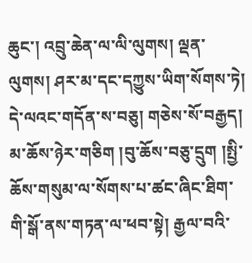ཆུང་། འབྲུ་ཆེན་ལ་ལི་ལུགས། ལྡན་ལུགས། ཤར་མ་དང་དཀྱུས་ཡིག་སོགས་ཏེ། དེ་ལའང་གདོན་ས་བཅུ། གཅེས་སོ་བརྒྱད། མ་ཆོས་ཉེར་གཅིག །བུ་ཆོས་བཅུ་དྲུག །སྤྱི་ཆོས་གསུམ་ལ་སོགས་པ་ཚང་ཞིང་ཐིག་གི་སྒོ་ནས་གཏན་ལ་ཕབ་སྟེ། རྒྱལ་བའི་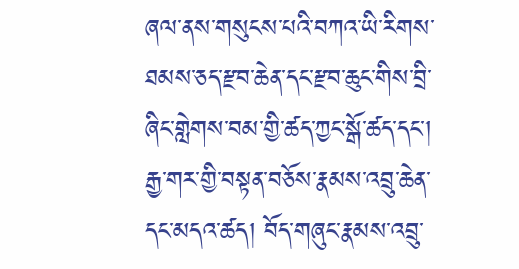ཞལ་ནས་གསུངས་པའི་བཀའ་ཡི་རིགས་ཐམས་ཅད་རྫབ་ཆེན་དང་རྫབ་ཆུང་གིས་བྲི་ཞིང་གླེགས་བམ་གྱི་ཚད་ཀྱང་སྒོ་ཚད་དང་། རྒྱ་གར་གྱི་བསྟན་བཅོས་རྣམས་འབྲུ་ཆེན་དང་མདའ་ཚད། བོད་གཞུང་རྣམས་འབྲུ་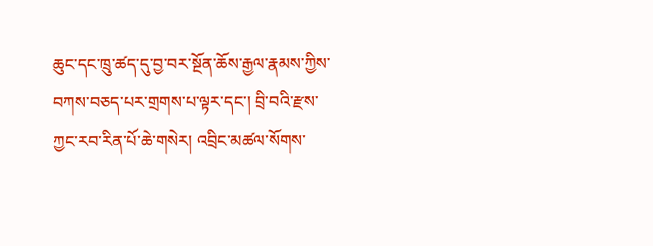ཆུང་དང་ཁྲུ་ཚད་དུ་བྱ་བར་སྔོན་ཆོས་རྒྱལ་རྣམས་ཀྱིས་བཀས་བཅད་པར་གྲགས་པ་ལྟར་དང་། བྲི་བའི་རྫས་ཀྱང་རབ་རིན་པོ་ཆེ་གསེར། འབྲིང་མཚལ་སོགས་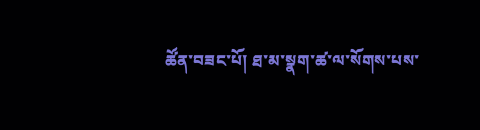ཚོན་བཟང་པོ། ཐ་མ་སྣག་ཚ་ལ་སོགས་པས་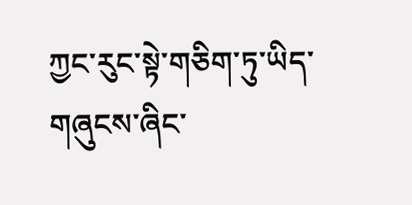ཀྱང་རུང་སྟེ་གཅིག་ཏུ་ཡིད་གཞུངས་ཞིང་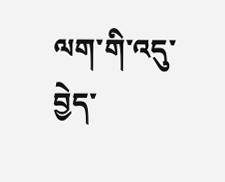ལག་གི་འདུ་བྱེད་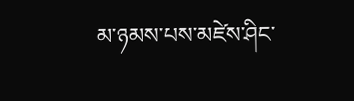མ་ཉམས་པས་མཛེས་ཤིང་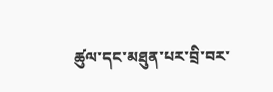ཚུལ་དང་མཐུན་པར་བྲི་བར་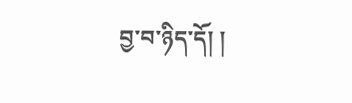བྱ་བ་ཉིད་དོ། །